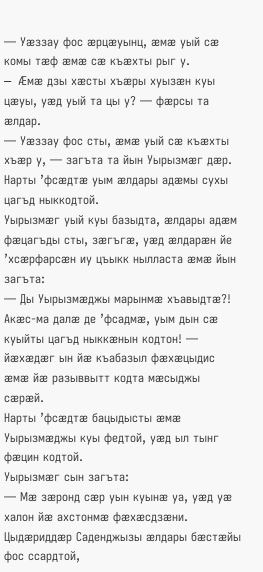— Уæззау фос æрцæуынц, æмæ уый сæ комы тæф æмæ сæ къæхты рыг у.
— Æмæ дзы хæсты хъæры хуызæн куы цæуы, уæд уый та цы у? — фæрсы та æлдар.
— Уæззау фос сты, æмæ уый сæ къæхты хъæр у, — загъта та йын Уырызмæг дæр.
Нарты ’фсæдтæ уым æлдары адæмы сухы цагъд ныккодтой.
Уырызмæг уый куы базыдта, æлдары адæм фæцагъды сты, зæгъгæ, уæд æлдарæн йе ’хсæрфарсæн иу цъыкк нылласта æмæ йын загъта:
— Ды Уырызмæджы марынмæ хъавыдтæ?! Акæс-ма далæ де ’фсадмæ, уым дын сæ куыйты цагъд ныккæнын кодтон! — йæхæдæг ын йæ къабазыл фæхæцыдис æмæ йæ разыввытт кодта мæсыджы сæрæй.
Нарты ’фсæдтæ бацыдысты æмæ Уырызмæджы куы федтой, уæд ыл тынг фæцин кодтой.
Уырызмæг сын загъта:
— Мæ зæронд сæр уын куынæ уа, уæд уæ халон йæ ахстонмæ фæхæсдзæни.
Цыдæриддæр Саденджызы æлдары бæстæйы фос ссардтой,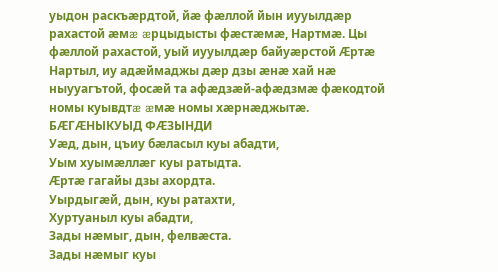уыдон раскъæрдтой, йæ фæллой йын иууылдæр рахастой æмæ æрцыдысты фæстæмæ, Нартмæ. Цы фæллой рахастой, уый иууылдæр байуæрстой Æртæ Нартыл, иу адæймаджы дæр дзы æнæ хай нæ ныууагътой, фосæй та афæдзæй-афæдзмæ фæкодтой номы куывдтæ æмæ номы хæрнæджытæ.
БÆГÆНЫКУЫД ФÆЗЫНДИ
Уæд, дын, цъиу бæласыл куы абадти,
Уым хуымæллæг куы ратыдта.
Æртæ гагайы дзы ахордта.
Уырдыгæй, дын, куы ратахти,
Хуртуаныл куы абадти,
Зады нæмыг, дын, фелвæста.
Зады нæмыг куы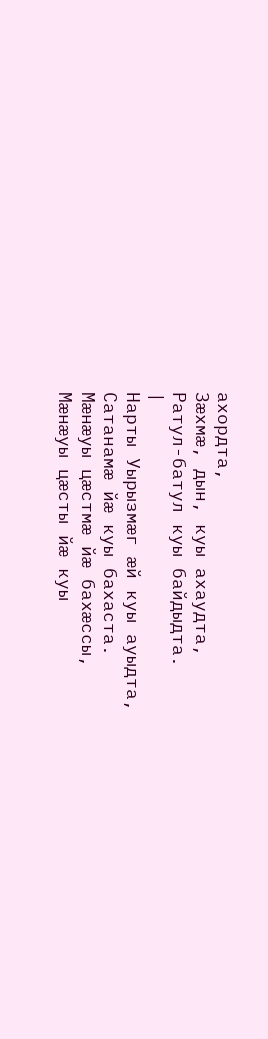ахордта,
Зæхмæ, дын, куы ахаудта,
Ратул-батул куы байдыдта.
|
Нарты Уырызмæг æй куы ауыдта,
Сатанамæ йæ куы бахаста.
Мæнæуы цæстмæ йæ бахæссы,
Мæнæуы цæсты йæ куы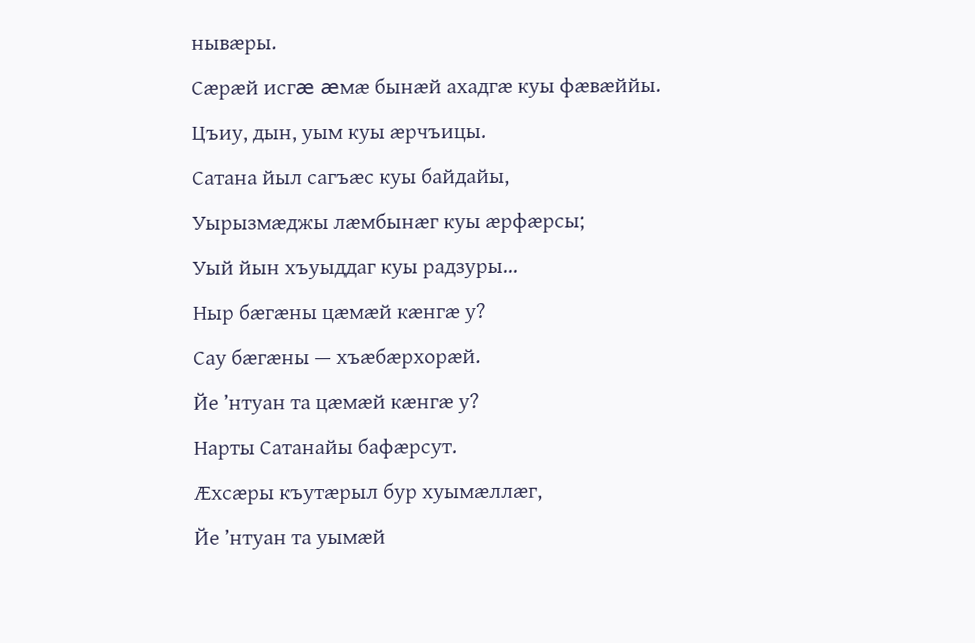нывæры.
Сæрæй исгæ æмæ бынæй ахадгæ куы фæвæййы.
Цъиу, дын, уым куы æрчъицы.
Сатана йыл сагъæс куы байдайы,
Уырызмæджы лæмбынæг куы æрфæрсы;
Уый йын хъуыддаг куы радзуры...
Ныр бæгæны цæмæй кæнгæ у?
Сау бæгæны — хъæбæрхорæй.
Йе ’нтуан та цæмæй кæнгæ у?
Нарты Сатанайы бафæрсут.
Æхсæры къутæрыл бур хуымæллæг,
Йе ’нтуан та уымæй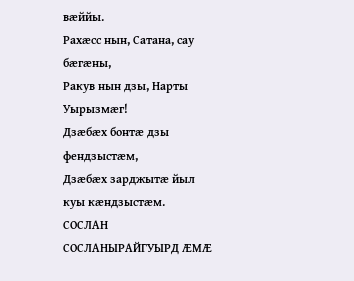вæййы.
Рахæсс нын, Сатана, сау бæгæны,
Ракув нын дзы, Нарты Уырызмæг!
Дзæбæх бонтæ дзы фендзыстæм,
Дзæбæх зарджытæ йыл куы кæндзыстæм.
СОСЛАН
СОСЛАНЫРАЙГУЫРД ÆМÆ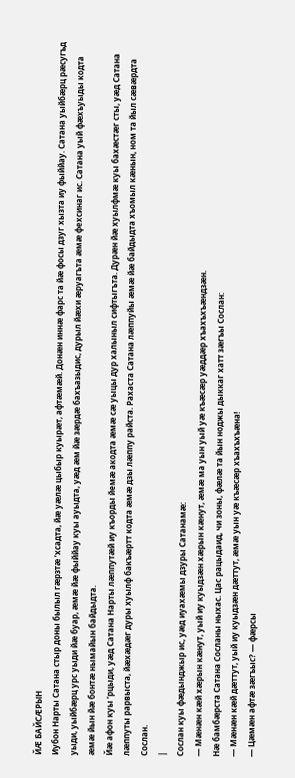ЙÆ БАЙСÆРЫН
Иубон Нарты Сатана стыр доны былыл гæрзтæ ’хсадта, йæ уæлæ цыбыр куырæт, афтæмæй. Донæн иннæ фарс та йæ фосы дзуг хызта иу фыййау. Сатана уыйбæрц рæсугъд уыди, уыйбæрц урс уыди йæ буар, æмæ йæ фыййау куы ауыдта, уæд æм йæ зæрдæ бахъазыдис, дурыл йæхи æруагъта æмæ фехсинаг ис. Сатана уый фæхъуыды кодта æмæ йын йæ бонтæ нымайын байдыдта.
Йæ афон куы ’рцыди, уæд Сатана Нарты лæппутæй иу къорды йемæ акодта æмæ сæ уыцы дур халыныл сифтыгъта. Дурæн йæ хуылфмæ куы бахæстæг сты, уæд Сатана лæппуты рарвыста, йæхæдæг дуры хуылф бакъæртт кодта æмæ дзы лæппу райста. Рахаста Сатана лæппуйы æмæ йæ байдыдта хъомыл кæнын, ном та йыл сæвæрдта Сослан.
|
Сослан куы фæдынджыр ис, уæд иуахæмы дзуры Сатанамæ:
— Мæнæн кæй хæрын кæнут, уый иу куыдзæн хæрын кæнут, æмæ ма уын уый уæ къæсæр уæддæр хъахъхъæндзæн.
Нæ бамбæрста Сатана Сосланы ныхас. Цас рацыдаид, чи зоны, фæлæ та йын ноджы дыккаг хатт зæгъы Сослан:
— Мæнæн кæй дæттут, уый иу куыдзæн дæттут, æмæ уын уæ къæсæр хъахъхъæна!
— Цæмæн афтæ зæгъыс? — фæрсы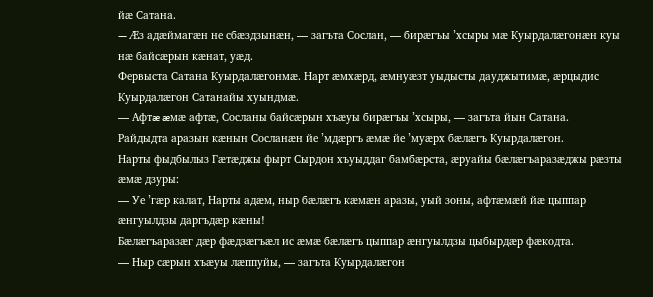йæ Сатана.
— Æз адæймагæн не сбæздзынæн, — загъта Сослан, — бирæгъы ’хсыры мæ Куырдалæгонæн куы нæ байсæрын кæнат, уæд.
Фервыста Сатана Куырдалæгонмæ. Нарт æмхæрд, æмнуæзт уыдысты дауджытимæ, æрцыдис Куырдалæгон Сатанайы хуындмæ.
— Афтæ æмæ афтæ, Сосланы байсæрын хъæуы бирæгъы ’хсыры, — загъта йын Сатана.
Райдыдта аразын кæнын Сосланæн йе ’мдæргъ æмæ йе ’муæрх бæлæгъ Куырдалæгон.
Нарты фыдбылыз Гæтæджы фырт Сырдон хъуыддаг бамбæрста, æруайы бæлæгъаразæджы рæзты æмæ дзуры:
— Уе ’гæр калат, Нарты адæм, ныр бæлæгъ кæмæн аразы, уый зоны, афтæмæй йæ цыппар æнгуылдзы даргъдæр кæны!
Бæлæгъаразæг дæр фæдзæгъæл ис æмæ бæлæгъ цыппар æнгуылдзы цыбырдæр фæкодта.
— Ныр сæрын хъæуы лæппуйы, — загъта Куырдалæгон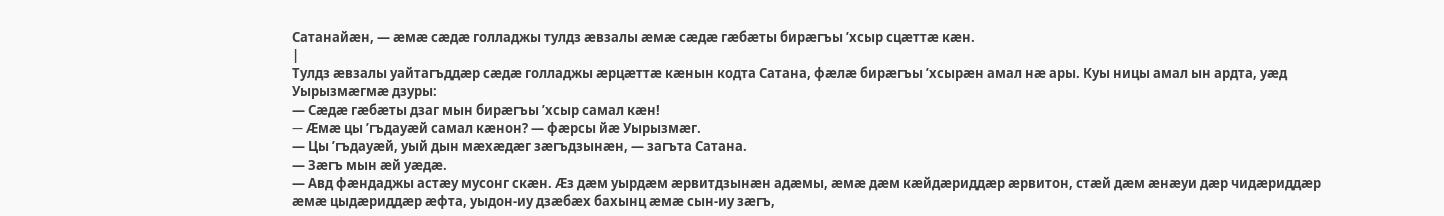Сатанайæн, — æмæ сæдæ голладжы тулдз æвзалы æмæ сæдæ гæбæты бирæгъы ’хсыр сцæттæ кæн.
|
Тулдз æвзалы уайтагъддæр сæдæ голладжы æрцæттæ кæнын кодта Сатана, фæлæ бирæгъы ’хсырæн амал нæ ары. Куы ницы амал ын ардта, уæд Уырызмæгмæ дзуры:
— Сæдæ гæбæты дзаг мын бирæгъы ’хсыр самал кæн!
— Æмæ цы ’гъдауæй самал кæнон? — фæрсы йæ Уырызмæг.
— Цы ’гъдауæй, уый дын мæхæдæг зæгъдзынæн, — загъта Сатана.
— Зæгъ мын æй уæдæ.
— Авд фæндаджы астæу мусонг скæн. Æз дæм уырдæм æрвитдзынæн адæмы, æмæ дæм кæйдæриддæр æрвитон, стæй дæм æнæуи дæр чидæриддæр æмæ цыдæриддæр æфта, уыдон-иу дзæбæх бахынц æмæ сын-иу зæгъ,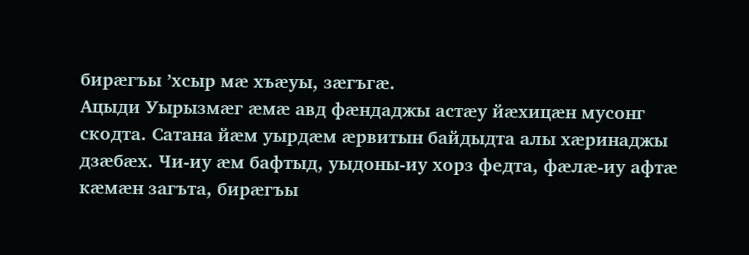бирæгъы ’хсыр мæ хъæуы, зæгъгæ.
Ацыди Уырызмæг æмæ авд фæндаджы астæу йæхицæн мусонг скодта. Сатана йæм уырдæм æрвитын байдыдта алы хæринаджы дзæбæх. Чи-иу æм бафтыд, уыдоны-иу хорз федта, фæлæ-иу афтæ кæмæн загъта, бирæгъы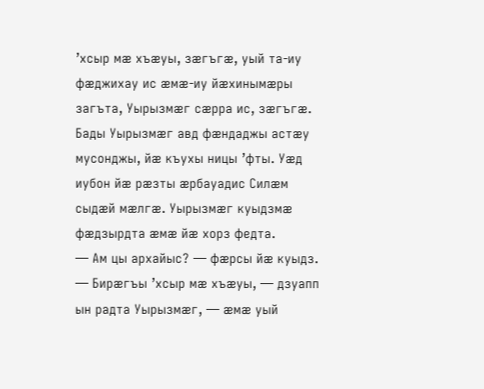’хсыр мæ хъæуы, зæгъгæ, уый та-иу фæджихау ис æмæ-иу йæхинымæры загъта, Уырызмæг сæрра ис, зæгъгæ.
Бады Уырызмæг авд фæндаджы астæу мусонджы, йæ къухы ницы ’фты. Уæд иубон йæ рæзты æрбауадис Силæм сыдæй мæлгæ. Уырызмæг куыдзмæ фæдзырдта æмæ йæ хорз федта.
— Ам цы архайыс? — фæрсы йæ куыдз.
— Бирæгъы ’хсыр мæ хъæуы, — дзуапп ын радта Уырызмæг, — æмæ уый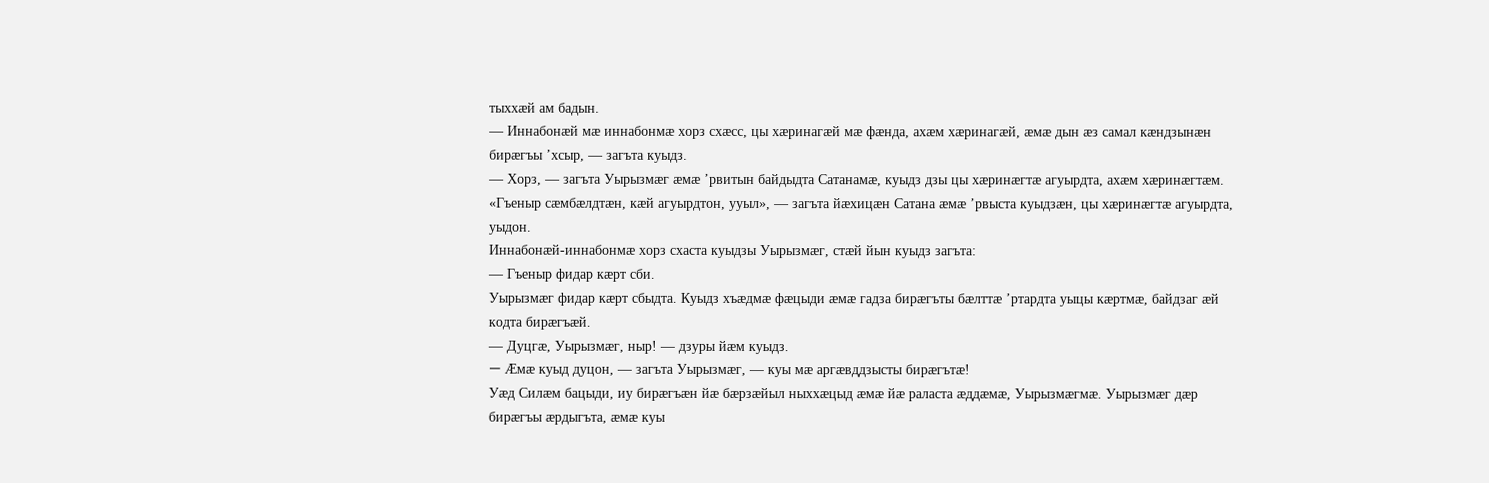тыххæй ам бадын.
— Иннабонæй мæ иннабонмæ хорз схæсс, цы хæринагæй мæ фæнда, ахæм хæринагæй, æмæ дын æз самал кæндзынæн бирæгъы ’хсыр, — загъта куыдз.
— Хорз, — загъта Уырызмæг æмæ ’рвитын байдыдта Сатанамæ, куыдз дзы цы хæринæгтæ агуырдта, ахæм хæринæгтæм.
«Гъеныр сæмбæлдтæн, кæй агуырдтон, ууыл», — загъта йæхицæн Сатана æмæ ’рвыста куыдзæн, цы хæринæгтæ агуырдта, уыдон.
Иннабонæй-иннабонмæ хорз схаста куыдзы Уырызмæг, стæй йын куыдз загъта:
— Гъеныр фидар кæрт сби.
Уырызмæг фидар кæрт сбыдта. Куыдз хъæдмæ фæцыди æмæ гадза бирæгъты бæлттæ ’ртардта уыцы кæртмæ, байдзаг æй кодта бирæгъæй.
— Дуцгæ, Уырызмæг, ныр! — дзуры йæм куыдз.
— Æмæ куыд дуцон, — загъта Уырызмæг, — куы мæ аргæвддзысты бирæгътæ!
Уæд Силæм бацыди, иу бирæгъæн йæ бæрзæйыл ныххæцыд æмæ йæ раласта æддæмæ, Уырызмæгмæ. Уырызмæг дæр бирæгъы æрдыгъта, æмæ куы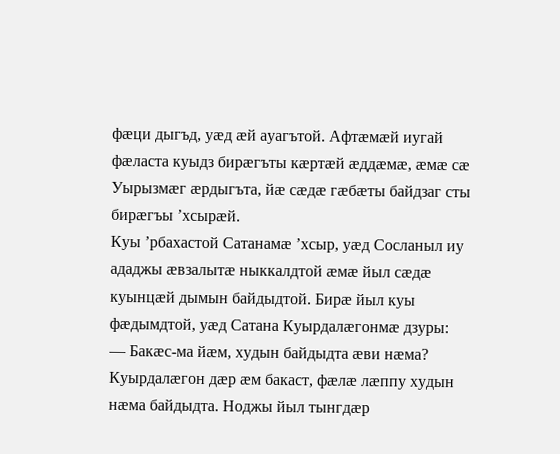фæци дыгъд, уæд æй ауагътой. Афтæмæй иугай фæласта куыдз бирæгъты кæртæй æддæмæ, æмæ сæ Уырызмæг æрдыгъта, йæ сæдæ гæбæты байдзаг сты бирæгъы ’хсырæй.
Куы ’рбахастой Сатанамæ ’хсыр, уæд Сосланыл иу ададжы æвзалытæ ныккалдтой æмæ йыл сæдæ куынцæй дымын байдыдтой. Бирæ йыл куы фæдымдтой, уæд Сатана Куырдалæгонмæ дзуры:
— Бакæс-ма йæм, худын байдыдта æви нæма?
Куырдалæгон дæр æм бакаст, фæлæ лæппу худын нæма байдыдта. Ноджы йыл тынгдæр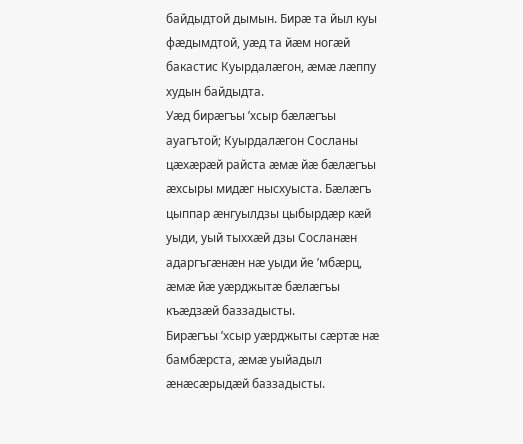байдыдтой дымын. Бирæ та йыл куы фæдымдтой, уæд та йæм ногæй бакастис Куырдалæгон, æмæ лæппу худын байдыдта.
Уæд бирæгъы ’хсыр бæлæгъы ауагътой; Куырдалæгон Сосланы цæхæрæй райста æмæ йæ бæлæгъы æхсыры мидæг нысхуыста. Бæлæгъ цыппар æнгуылдзы цыбырдæр кæй уыди, уый тыххæй дзы Сосланæн адаргъгæнæн нæ уыди йе ’мбæрц, æмæ йæ уæрджытæ бæлæгъы къæдзæй баззадысты.
Бирæгъы ’хсыр уæрджыты сæртæ нæ бамбæрста, æмæ уыйадыл æнæсæрыдæй баззадысты.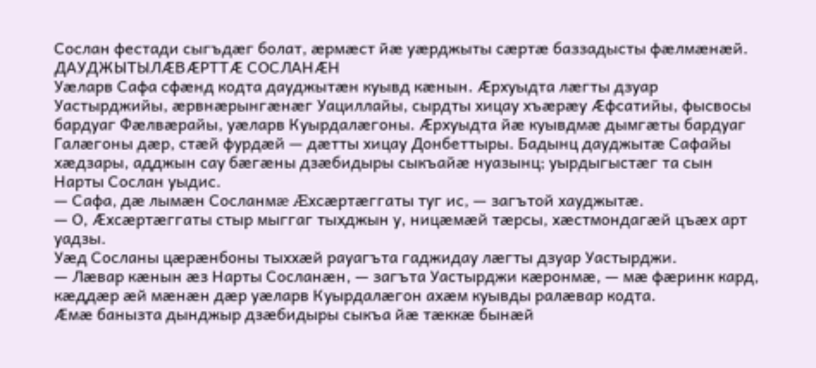Сослан фестади сыгъдæг болат, æрмæст йæ уæрджыты сæртæ баззадысты фæлмæнæй.
ДАУДЖЫТЫЛÆВÆРТТÆ СОСЛАНÆН
Уæларв Сафа сфæнд кодта дауджытæн куывд кæнын. Æрхуыдта лæгты дзуар Уастырджийы, æрвнæрынгæнæг Уациллайы, сырдты хицау хъæрæу Æфсатийы, фысвосы бардуаг Фæлвæрайы, уæларв Куырдалæгоны. Æрхуыдта йæ куывдмæ дымгæты бардуаг Галæгоны дæр, стæй фурдæй — дæтты хицау Донбеттыры. Бадынц дауджытæ Сафайы хæдзары, адджын сау бæгæны дзæбидыры сыкъайæ нуазынц; уырдыгыстæг та сын Нарты Сослан уыдис.
— Сафа, дæ лымæн Сосланмæ Æхсæртæггаты туг ис, — загътой хауджытæ.
— О, Æхсæртæггаты стыр мыггаг тыхджын у, ницæмæй тæрсы, хæстмондагæй цъæх арт уадзы.
Уæд Сосланы цæрæнбоны тыххæй рауагъта гаджидау лæгты дзуар Уастырджи.
— Лæвар кæнын æз Нарты Сосланæн, — загъта Уастырджи кæронмæ, — мæ фæринк кард, кæддæр æй мæнæн дæр уæларв Куырдалæгон ахæм куывды ралæвар кодта.
Æмæ банызта дынджыр дзæбидыры сыкъа йæ тæккæ бынæй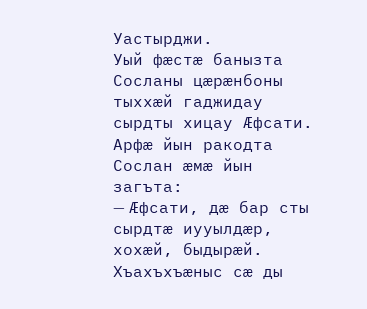Уастырджи.
Уый фæстæ банызта Сосланы цæрæнбоны тыххæй гаджидау сырдты хицау Æфсати.
Арфæ йын ракодта Сослан æмæ йын загъта:
— Æфсати, дæ бар сты сырдтæ иууылдæр, хохæй, быдырæй. Хъахъхъæныс сæ ды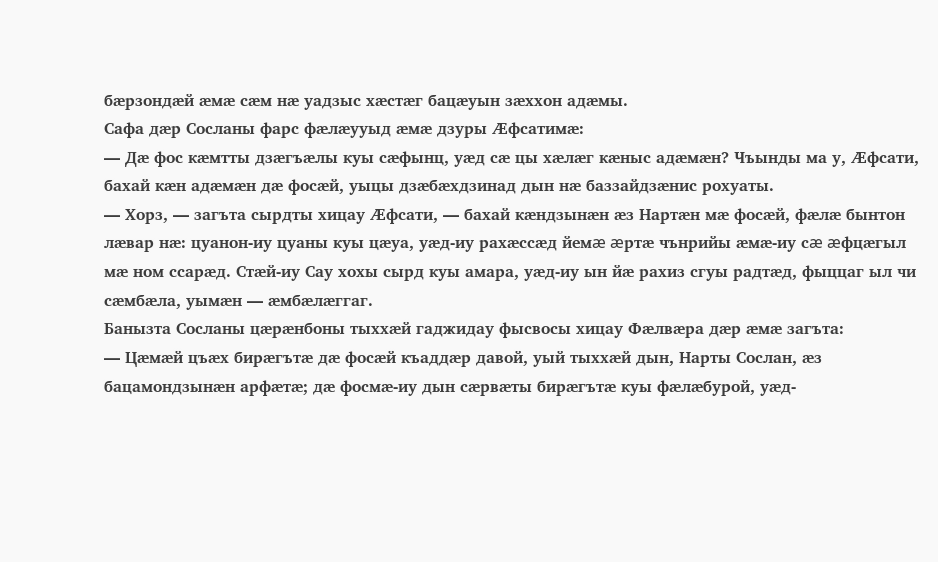бæрзондæй æмæ сæм нæ уадзыс хæстæг бацæуын зæххон адæмы.
Сафа дæр Сосланы фарс фæлæууыд æмæ дзуры Æфсатимæ:
— Дæ фос кæмтты дзæгъæлы куы сæфынц, уæд сæ цы хæлæг кæныс адæмæн? Чъынды ма у, Æфсати, бахай кæн адæмæн дæ фосæй, уыцы дзæбæхдзинад дын нæ баззайдзæнис рохуаты.
— Хорз, — загъта сырдты хицау Æфсати, — бахай кæндзынæн æз Нартæн мæ фосæй, фæлæ бынтон лæвар нæ: цуанон-иу цуаны куы цæуа, уæд-иу рахæссæд йемæ æртæ чънрийы æмæ-иу сæ æфцæгыл мæ ном ссарæд. Стæй-иу Сау хохы сырд куы амара, уæд-иу ын йæ рахиз сгуы радтæд, фыццаг ыл чи сæмбæла, уымæн — æмбæлæггаг.
Банызта Сосланы цæрæнбоны тыххæй гаджидау фысвосы хицау Фæлвæра дæр æмæ загъта:
— Цæмæй цъæх бирæгътæ дæ фосæй къаддæр давой, уый тыххæй дын, Нарты Сослан, æз бацамондзынæн арфæтæ; дæ фосмæ-иу дын сæрвæты бирæгътæ куы фæлæбурой, уæд-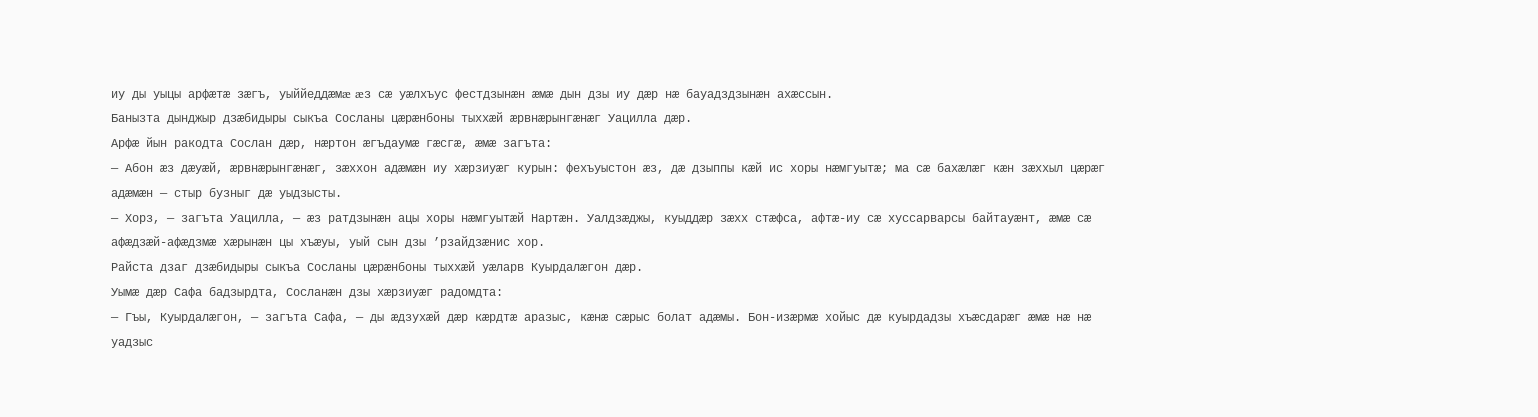иу ды уыцы арфæтæ зæгъ, уыййеддæмæ æз сæ уæлхъус фестдзынæн æмæ дын дзы иу дæр нæ бауадздзынæн ахæссын.
Банызта дынджыр дзæбидыры сыкъа Сосланы цæрæнбоны тыххæй æрвнæрынгæнæг Уацилла дæр.
Арфæ йын ракодта Сослан дæр, нæртон æгъдаумæ гæсгæ, æмæ загъта:
— Абон æз дæуæй, æрвнæрынгæнæг, зæххон адæмæн иу хæрзиуæг курын: фехъуыстон æз, дæ дзыппы кæй ис хоры нæмгуытæ; ма сæ бахæлæг кæн зæххыл цæрæг адæмæн — стыр бузныг дæ уыдзысты.
— Хорз, — загъта Уацилла, — æз ратдзынæн ацы хоры нæмгуытæй Нартæн. Уалдзæджы, куыддæр зæхх стæфса, афтæ-иу сæ хуссарварсы байтауæнт, æмæ сæ афæдзæй-афæдзмæ хæрынæн цы хъæуы, уый сын дзы ’рзайдзæнис хор.
Райста дзаг дзæбидыры сыкъа Сосланы цæрæнбоны тыххæй уæларв Куырдалæгон дæр.
Уымæ дæр Сафа бадзырдта, Сосланæн дзы хæрзиуæг радомдта:
— Гъы, Куырдалæгон, — загъта Сафа, — ды æдзухæй дæр кæрдтæ аразыс, кæнæ сæрыс болат адæмы. Бон-изæрмæ хойыс дæ куырдадзы хъæсдарæг æмæ нæ нæ уадзыс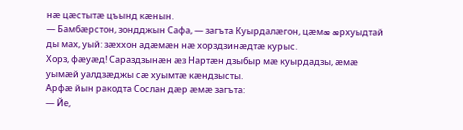нæ цæстытæ цъынд кæнын.
— Бамбæрстон, зондджын Сафа, — загъта Куырдалæгон, цæмæ æрхуыдтай ды мах, уый: зæххон адæмæн нæ хорздзинæдтæ курыс.
Хорз, фæуæд! Сараздзынæн æз Нартæн дзыбыр мæ куырдадзы, æмæ уымæй уалдзæджы сæ хуымтæ кæндзысты.
Арфæ йын ракодта Сослан дæр æмæ загъта:
— Йе,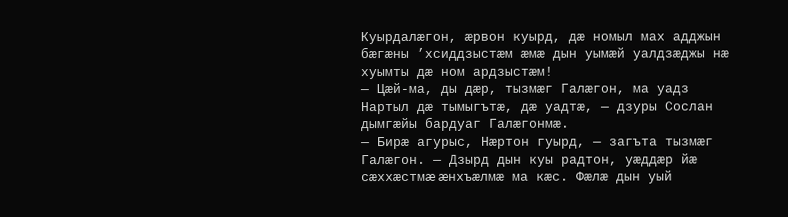Куырдалæгон, æрвон куырд, дæ номыл мах адджын бæгæны ’хсиддзыстæм æмæ дын уымæй уалдзæджы нæ хуымты дæ ном ардзыстæм!
— Цæй-ма, ды дæр, тызмæг Галæгон, ма уадз Нартыл дæ тымыгътæ, дæ уадтæ, — дзуры Сослан дымгæйы бардуаг Галæгонмæ.
— Бирæ агурыс, Нæртон гуырд, — загъта тызмæг Галæгон. — Дзырд дын куы радтон, уæддæр йæ сæххæстмæ æнхъæлмæ ма кæс. Фæлæ дын уый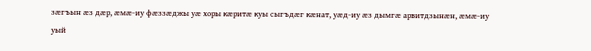зæгъын æз дæр, æмæ-иу фæззæджы уæ хоры кæритæ куы сыгъдæг кæнат, уæд-иу æз дымгæ арвитдзынæн, æмæ-иу уый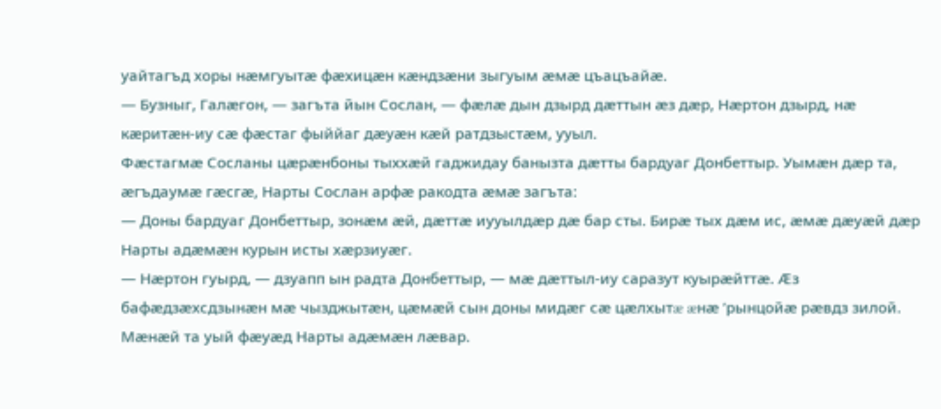уайтагъд хоры нæмгуытæ фæхицæн кæндзæни зыгуым æмæ цъацъайæ.
— Бузныг, Галæгон, — загъта йын Сослан, — фæлæ дын дзырд дæттын æз дæр, Нæртон дзырд, нæ кæритæн-иу сæ фæстаг фыййаг дæуæн кæй ратдзыстæм, ууыл.
Фæстагмæ Сосланы цæрæнбоны тыххæй гаджидау банызта дæтты бардуаг Донбеттыр. Уымæн дæр та, æгъдаумæ гæсгæ, Нарты Сослан арфæ ракодта æмæ загъта:
— Доны бардуаг Донбеттыр, зонæм æй, дæттæ иууылдæр дæ бар сты. Бирæ тых дæм ис, æмæ дæуæй дæр Нарты адæмæн курын исты хæрзиуæг.
— Нæртон гуырд, — дзуапп ын радта Донбеттыр, — мæ дæттыл-иу саразут куырæйттæ. Æз бафæдзæхсдзынæн мæ чызджытæн, цæмæй сын доны мидæг сæ цæлхытæ æнæ ’рынцойæ рæвдз зилой. Мæнæй та уый фæуæд Нарты адæмæн лæвар.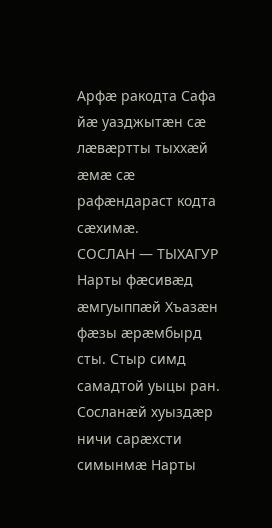Арфæ ракодта Сафа йæ уазджытæн сæ лæвæртты тыххæй æмæ сæ рафæндараст кодта сæхимæ.
СОСЛАН — ТЫХАГУР
Нарты фæсивæд æмгуыппæй Хъазæн фæзы æрæмбырд сты. Стыр симд самадтой уыцы ран. Сосланæй хуыздæр ничи сарæхсти симынмæ Нарты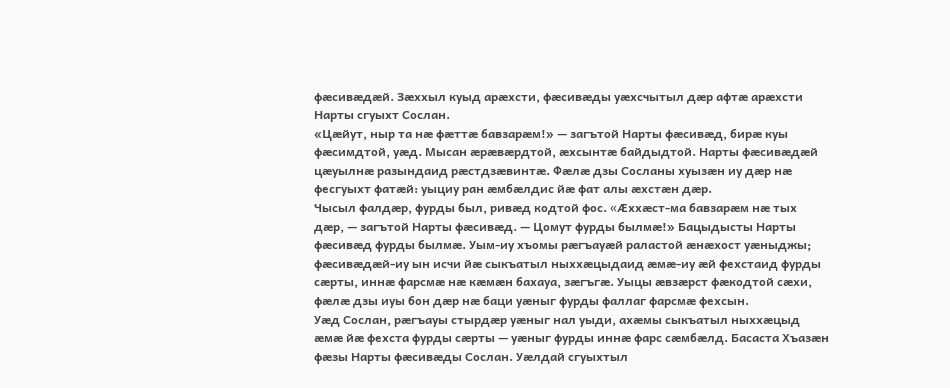фæсивæдæй. Зæххыл куыд арæхсти, фæсивæды уæхсчытыл дæр афтæ арæхсти Нарты сгуыхт Сослан.
«Цæйут, ныр та нæ фæттæ бавзарæм!» — загътой Нарты фæсивæд, бирæ куы фæсимдтой, уæд. Мысан æрæвæрдтой, æхсынтæ байдыдтой. Нарты фæсивæдæй цæуылнæ разындаид рæстдзæвинтæ. Фæлæ дзы Сосланы хуызæн иу дæр нæ фесгуыхт фатæй: уыциу ран æмбæлдис йæ фат алы æхстæн дæр.
Чысыл фалдæр, фурды был, ривæд кодтой фос. «Æххæст-ма бавзарæм нæ тых дæр, — загътой Нарты фæсивæд. — Цомут фурды былмæ!» Бацыдысты Нарты фæсивæд фурды былмæ. Уым-иу хъомы рæгъауæй раластой æнæхост уæныджы; фæсивæдæй-иу ын исчи йæ сыкъатыл ныххæцыдаид æмæ-иу æй фехстаид фурды сæрты, иннæ фарсмæ нæ кæмæн бахауа, зæгъгæ. Уыцы æвзæрст фæкодтой сæхи, фæлæ дзы иуы бон дæр нæ баци уæныг фурды фаллаг фарсмæ фехсын.
Уæд Сослан, рæгъауы стырдæр уæныг нал уыди, ахæмы сыкъатыл ныххæцыд æмæ йæ фехста фурды сæрты — уæныг фурды иннæ фарс сæмбæлд. Басаста Хъазæн фæзы Нарты фæсивæды Сослан. Уæлдай сгуыхтыл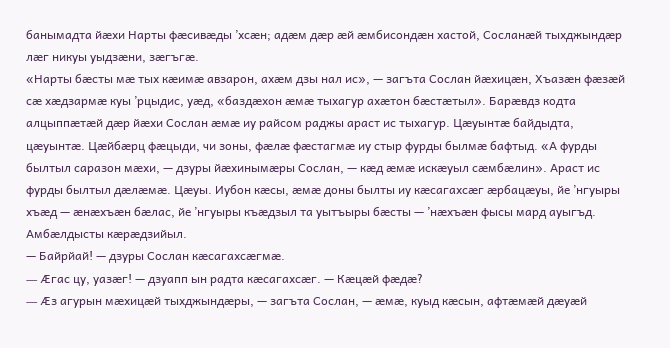банымадта йæхи Нарты фæсивæды ’хсæн; адæм дæр æй æмбисондæн хастой, Сосланæй тыхджындæр лæг никуы уыдзæни, зæгъгæ.
«Нарты бæсты мæ тых кæимæ авзарон, ахæм дзы нал ис», — загъта Сослан йæхицæн, Хъазæн фæзæй сæ хæдзармæ куы ’рцыдис, уæд, «баздæхон æмæ тыхагур ахæтон бæстæтыл». Барæвдз кодта алцыппæтæй дæр йæхи Сослан æмæ иу райсом раджы араст ис тыхагур. Цæуынтæ байдыдта, цæуынтæ. Цæйбæрц фæцыди, чи зоны, фæлæ фæстагмæ иу стыр фурды былмæ бафтыд. «А фурды былтыл саразон мæхи, — дзуры йæхинымæры Сослан, — кæд æмæ искæуыл сæмбæлин». Араст ис фурды былтыл дæлæмæ. Цæуы. Иубон кæсы, æмæ доны былты иу кæсагахсæг æрбацæуы, йе ’нгуыры хъæд — æнæхъæн бæлас, йе ’нгуыры къæдзыл та уытъыры бæсты — ’нæхъæн фысы мард ауыгъд. Амбæлдысты кæрæдзийыл.
— Байрйай! — дзуры Сослан кæсагахсæгмæ.
— Æгас цу, уазæг! — дзуапп ын радта кæсагахсæг. — Кæцæй фæдæ?
— Æз агурын мæхицæй тыхджындæры, — загъта Сослан, — æмæ, куыд кæсын, афтæмæй дæуæй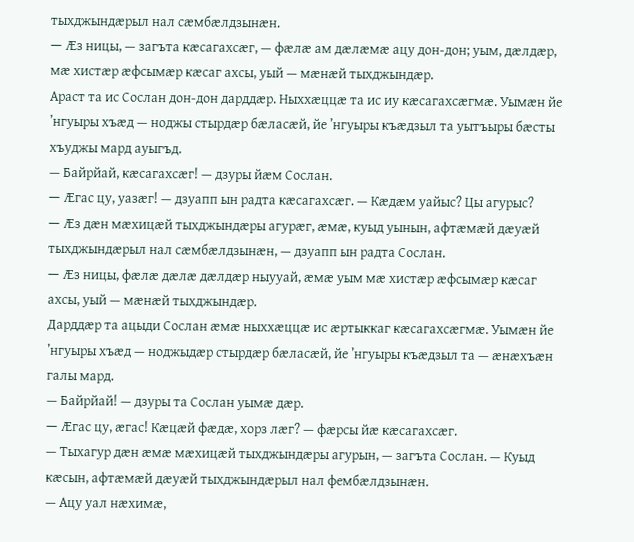тыхджындæрыл нал сæмбæлдзынæн.
— Æз ницы, — загъта кæсагахсæг, — фæлæ ам дæлæмæ ацу дон-дон; уым, дæлдæр, мæ хистæр æфсымæр кæсаг ахсы, уый — мæнæй тыхджындæр.
Араст та ис Сослан дон-дон дарддæр. Ныххæццæ та ис иу кæсагахсæгмæ. Уымæн йе ’нгуыры хъæд — ноджы стырдæр бæласæй, йе ’нгуыры къæдзыл та уытъыры бæсты хъуджы мард ауыгъд.
— Байрйай, кæсагахсæг! — дзуры йæм Сослан.
— Æгас цу, уазæг! — дзуапп ын радта кæсагахсæг. — Кæдæм уайыс? Цы агурыс?
— Æз дæн мæхицæй тыхджындæры агурæг, æмæ, куыд уынын, афтæмæй дæуæй тыхджындæрыл нал сæмбæлдзынæн, — дзуапп ын радта Сослан.
— Æз ницы, фæлæ дæлæ дæлдæр ныууай, æмæ уым мæ хистæр æфсымæр кæсаг ахсы, уый — мæнæй тыхджындæр.
Дарддæр та ацыди Сослан æмæ ныххæццæ ис æртыккаг кæсагахсæгмæ. Уымæн йе ’нгуыры хъæд — ноджыдæр стырдæр бæласæй, йе ’нгуыры къæдзыл та — æнæхъæн галы мард.
— Байрйай! — дзуры та Сослан уымæ дæр.
— Æгас цу, æгас! Кæцæй фæдæ, хорз лæг? — фæрсы йæ кæсагахсæг.
— Тыхагур дæн æмæ мæхицæй тыхджындæры агурын, — загъта Сослан. — Куыд кæсын, афтæмæй дæуæй тыхджындæрыл нал фембæлдзынæн.
— Ацу уал нæхимæ,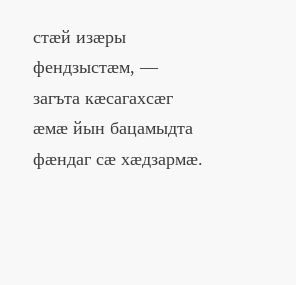стæй изæры фендзыстæм, — загъта кæсагахсæг æмæ йын бацамыдта фæндаг сæ хæдзармæ.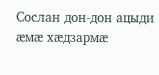Сослан дон-дон ацыди æмæ хæдзармæ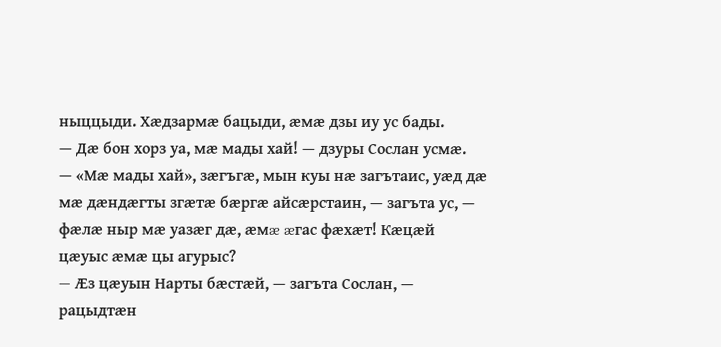ныццыди. Хæдзармæ бацыди, æмæ дзы иу ус бады.
— Дæ бон хорз уа, мæ мады хай! — дзуры Сослан усмæ.
— «Мæ мады хай», зæгъгæ, мын куы нæ загътаис, уæд дæ мæ дæндæгты згæтæ бæргæ айсæрстаин, — загъта ус, — фæлæ ныр мæ уазæг дæ, æмæ æгас фæхæт! Кæцæй цæуыс æмæ цы агурыс?
— Æз цæуын Нарты бæстæй, — загъта Сослан, — рацыдтæн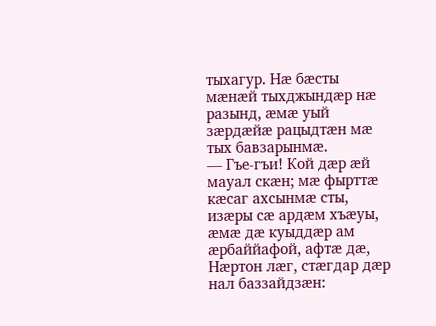тыхагур. Нæ бæсты мæнæй тыхджындæр нæ разынд, æмæ уый зæрдæйæ рацыдтæн мæ тых бавзарынмæ.
— Гъе-гъи! Кой дæр æй мауал скæн; мæ фырттæ кæсаг ахсынмæ сты, изæры сæ ардæм хъæуы, æмæ дæ куыддæр ам æрбаййафой, афтæ дæ, Нæртон лæг, стæгдар дæр нал баззайдзæн: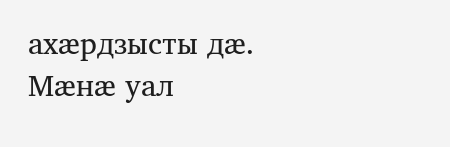ахæрдзысты дæ. Мæнæ уал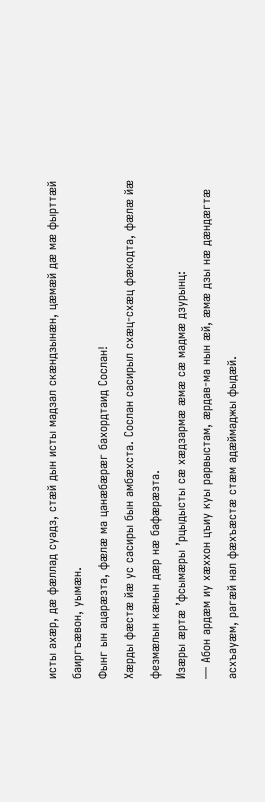исты ахæр, дæ фæллад суадз, стæй дын исты мадзал скæндзынæн, цæмæй дæ мæ фырттæй баиргъæвон, уымæн.
Фынг ын ацарæзта, фæлæ ма цанæбæрæг бахордтаид Сослан!
Хæрды фæстæ йæ ус сасиры бын амбæхста. Сослан сасирыл схæц-схæц фæкодта, фæлæ йæ фезмæлын кæнын дæр нæ бафæрæзта.
Изæры æртæ ’фсымæры ’рцыдысты сæ хæдзармæ æмæ сæ мадмæ дзурынц:
— Абон ардæм иу хæххон цъиу куы рарвыстам, æрдав-ма нын æй, æмæ дзы нæ дæндæгтæ асхъауæм, рагæй нал фæхъæстæ стæм адæймаджы фыдæй.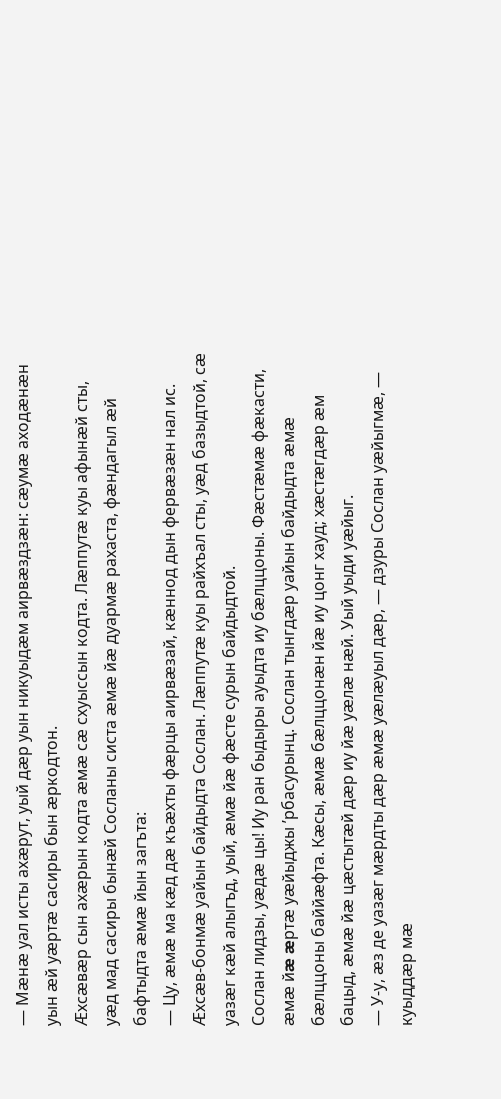— Мæнæ уал исты ахæрут, уый дæр уын никуыдæм аирвæздзæн: сæумæ аходæнæн уын æй уæртæ сасиры бын æркодтон.
Æхсæвæр сын ахæрын кодта æмæ сæ схуыссын кодта. Лæппутæ куы афынæй сты, уæд мад сасиры бынæй Сосланы систа æмæ йæ дуармæ рахаста, фæндагыл æй бафтыдта æмæ йын загъта:
— Цу, æмæ ма кæд дæ къæхты фæрцы аирвæзай, кæннод дын фервæзæн нал ис.
Æхсæв-бонмæ уайын байдыдта Сослан. Лæппутæ куы райхъал сты, уæд базыдтой, сæ уазæг кæй алыгъд, уый, æмæ йæ фæсте сурын байдыдтой.
Сослан лидзы, уæдæ цы! Иу ран быдыры ауыдта иу бæлццоны. Фæстæмæ фæкасти, æмæ йæ æртæ уæйыджы ’рбасурынц. Сослан тынгдæр уайын байдыдта æмæ бæлццоны баййæфта. Кæсы, æмæ бæлццонæн йæ иу цонг хауд; хæстæгдæр æм бацыд, æмæ йæ цæстытæй дæр иу йæ уæлæ нæй. Уый уыди уæйыг.
— У-у, æз де уазæг мæрдты дæр æмæ уæлæуыл дæр, — дзуры Сослан уæйыгмæ, — куыддæр мæ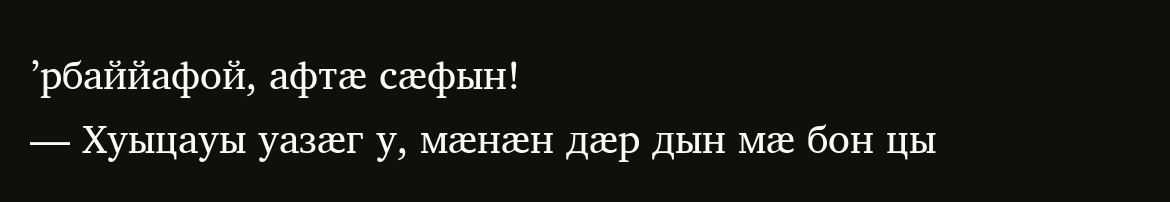’рбаййафой, афтæ сæфын!
— Хуыцауы уазæг у, мæнæн дæр дын мæ бон цы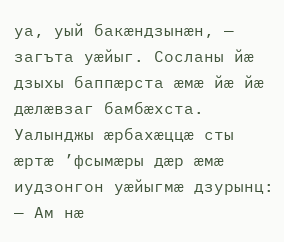уа, уый бакæндзынæн, — загъта уæйыг. Сосланы йæ дзыхы баппæрста æмæ йæ йæ дæлæвзаг бамбæхста.
Уалынджы æрбахæццæ сты æртæ ’фсымæры дæр æмæ иудзонгон уæйыгмæ дзурынц:
— Ам нæ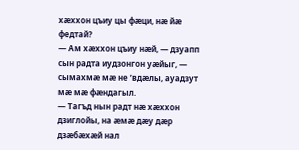хæххон цъиу цы фæци, нæ йæ федтай?
— Ам хæххон цъиу нæй, — дзуапп сын радта иудзонгон уæйыг, — сымахмæ мæ не ’вдæлы, ауадзут мæ мæ фæндагыл.
— Тагъд нын радт нæ хæххон дзиглойы, на æмæ дæу дæр дзæбæхæй нал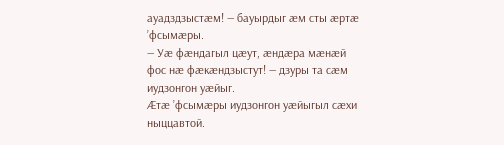ауадздзыстæм! — бауырдыг æм сты æртæ ’фсымæры.
— Уæ фæндагыл цæут, æндæра мæнæй фос нæ фæкæндзыстут! — дзуры та сæм иудзонгон уæйыг.
Æтæ ’фсымæры иудзонгон уæйыгыл сæхи ныццавтой.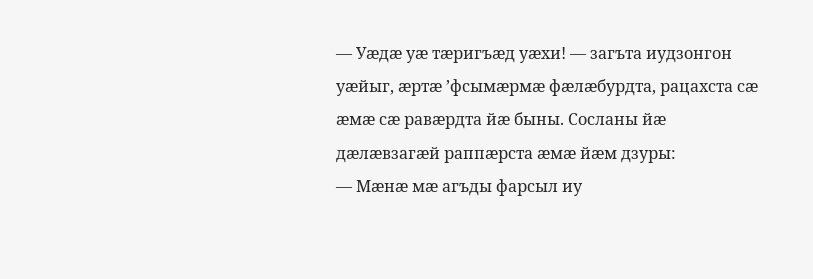— Уæдæ уæ тæригъæд уæхи! — загъта иудзонгон уæйыг, æртæ ’фсымæрмæ фæлæбурдта, рацахста сæ æмæ сæ равæрдта йæ быны. Сосланы йæ дæлæвзагæй раппæрста æмæ йæм дзуры:
— Мæнæ мæ агъды фарсыл иу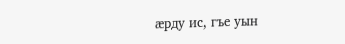æрду ис, гъе уын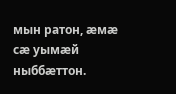мын ратон, æмæ сæ уымæй ныббæттон.